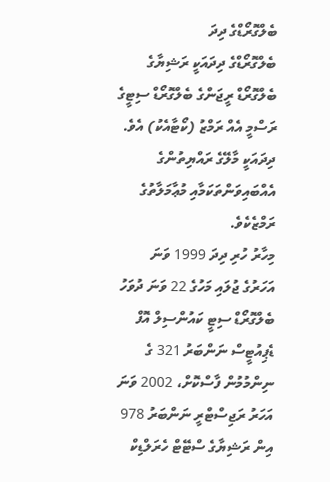ބެލްގޮރޯޑްގެ ދިދަ
ބެލްގޮރޯޑްގެ ދިދައަކީ ރަޝިޔާގެ ބެލްގޮރޯޑް ރީޖަންގެ ބެލްގޮރޯޑް ސިޓީގެ ރަސްމީ އެއް ރަމްޒު (ކޯޓާއެކު) އެވެ. ދިދައަކީ މާލޭގެ ރައްޔިތުންގެ އެއްބައިވަންތަކަމާއި މުޢާމަލާތުގެ ރަމްޒެކެވެ.
މިހާރު ހުރި ދިދަ 1999 ވަނަ އަހަރުގެ ޖުލައި މަހުގެ 22 ވަނަ ދުވަހު ބެލްގޮރޯޑް ސިޓީ ކައުންސިލް އޮފް ޑެޕިއުޓީސް ނަންބަރު 321 ގެ ނިންމުމުން ފާސްކޮށް، 2002 ވަނަ އަހަރު ރަޖިސްޓްރީ ނަންބަރު 978 އިން ރަޝިޔާގެ ސްޓޭޓް ހެރަލްޑިކް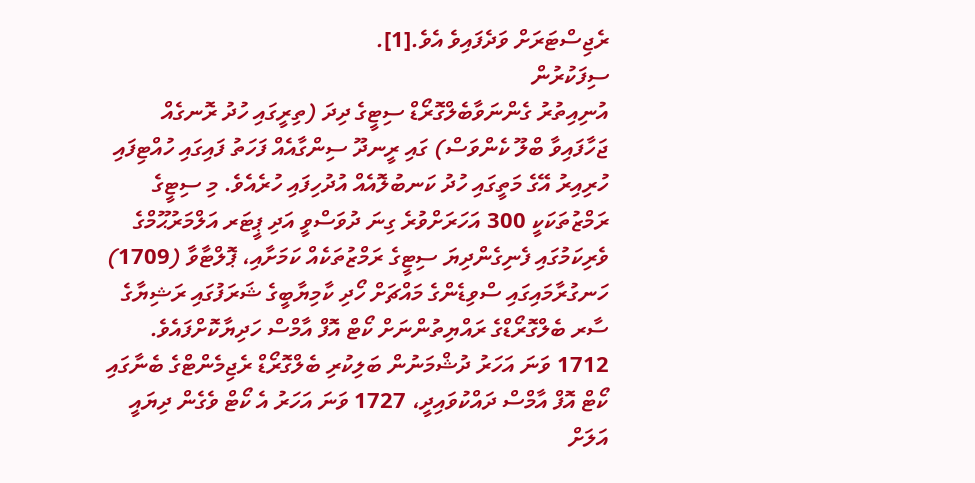ރެޖިސްޓަރަށް ވަދެފައިވެ އެވެ.[1].
ސިފަކުރުން
އުނިއިތުރު ގެންނަވާބެލްގޮރޯޑް ސިޓީގެ ދިދަ (ތިރީގައި ހުދު ރޮނގެއް ޖަހާފައިވާ ބްލޫ ކެންވަސް) ގައި ރީނދޫ ސިންގާއެއް ފަހަތު ފައިގައި ހުއްޓިފައި ހުރިއިރު އޭގެ މަތީގައި ހުދު ކަނބުލޮއެއް އުދުހިފައި ހުރެއެވެ. މި ސިޓީގެ ރަމްޒުތަކަކީ 300 އަހަރަށްވުރެ ގިނަ ދުވަސްވީ އަދި ޕީޓަރ އަލްމަރުޙޫމްގެ ވެރިކަމުގައި ފެނިގެންދިޔަ ސިޓީގެ ރަމްޒުތަކެއް ކަމަށާއި، ޕޮލްޓާވާ (1709) ހަނގުރާމައިގައި ސްވިޑެންގެ މައްޗަށް ހޯދި ކާމިޔާބީގެ ޝަރަފުގައި ރަޝިޔާގެ ސާރ ބެލްގޮރޯޑްގެ ރައްޔިތުންނަށް ކޯޓް އޮފް އާމްސް ހަދިޔާކޮށްފައެވެ. 1712 ވަނަ އަހަރު ދުޝްމަނުން ބަލިކުރި ބެލްގޮރޯޑް ރެޖިމެންޓްގެ ބެނާގައި ކޯޓް އޮފް އާމްސް ދައްކުވައިދީ، 1727 ވަނަ އަހަރު އެ ކޯޓް ވެގެން ދިޔައީ އަލަށް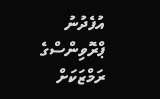އުފެދުނު ޕްރޮވިންސްގެ ރަމްޒަކަށް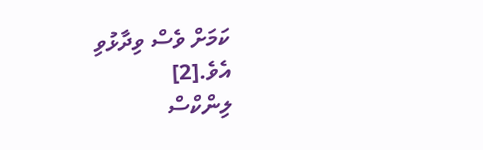ކަމަށް ވެސް ވިދާޅުވި އެވެ.[2]
ލިންކްސް